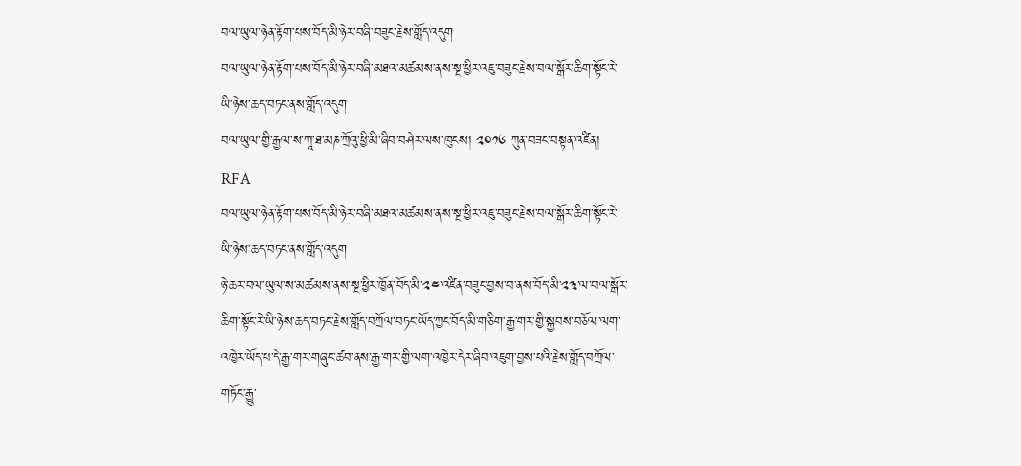བལ་ཡུལ་ཉེན་རྟོག་པས་བོད་མི་ཉེར་བཞི་བཟུང་རྗེས་གློད་འདུག
བལ་ཡུལ་ཉེན་རྟོག་པས་བོད་མི་ཉེར་བཞི་མཐའ་མཚམས་ནས་སྔ་ཕྱིར་འཇུ་བཟུང་རྗེས་བལ་སྒོར་ཆིག་སྟོང་རེ་ཡི་ཉེས་ཆད་བཏང་ནས་གློད་འདུག
བལ་ཡུལ་གྱི་རྒྱལ་ས་ཀཱ་ཐ་མཎ་ཀྲོའུ་ཕྱི་མི་ཞིབ་བཤེར་ལས་ཁུངས། ༢༠༡༦ ཀུན་བཟང་བསྟན་འཛིན། RFA
བལ་ཡུལ་ཉེན་རྟོག་པས་བོད་མི་ཉེར་བཞི་མཐའ་མཚམས་ནས་སྔ་ཕྱིར་འཇུ་བཟུང་རྗེས་བལ་སྒོར་ཆིག་སྟོང་རེ་ཡི་ཉེས་ཆད་བཏང་ནས་གློད་འདུག
ཉེ་ཆར་བལ་ཡུལ་ས་མཚམས་ནས་སྔ་ཕྱིར་ཁྱོན་བོད་མི་༢༤་འཛིན་བཟུང་བྱས་བ་ནས་བོད་མི་༢༣་ལ་བལ་སྒོར་ཆིག་སྟོང་རེ་ཡི་ཉེས་ཆད་བཏང་རྗེས་གློད་བཀྲོལ་བཏང་ཡོད་ཀྱང་བོད་མི་གཅིག་རྒྱ་གར་གྱི་སྐྱབས་བཅོལ་ལག་འཁྱེར་ཡོད་པ་དེ་རྒྱ་གར་གཞུང་ཚབ་ནས་རྒྱ་གར་གྱི་ལག་འཁྱེར་དེར་ཞིབ་འཇུག་བྱས་པའི་རྗེས་གློད་བཀྲོལ་གཏོང་རྒྱུ་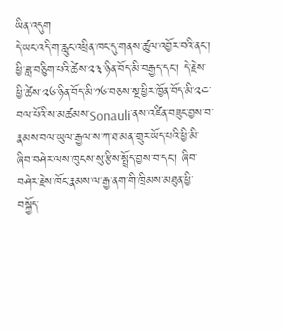ཡིན་འདུག
དེ་ཡང་འདི་ག་རླུང་འཕྲིན་ཁང་དུ་གནས་ཚུལ་འབྱོར་བའི་ནང་། ཕྱི་ཟླ་བཅིུག་པའི་ཚེས་༢༣་ཉིན་བོད་མི་བརྒྱད་དང་། དེ་རྗེས་ཕྱི་ཚེས་༢༦་ཉིན་བོད་མི་༡༦་བཅས་སྔ་ཕྱིར་ཁྱོན་བོད་མི་༢༤་བལ་པོའི་ས་མཚམས་Sonauli་ནས་འཛིན་བཟུང་བྱས་བ་རྣམས་བལ་ཡུལ་རྒྱལ་ས་ཀ་ཐ་མན་གྲུར་ཡོད་པའི་ཕྱི་མི་ཞིབ་བཤེར་ལས་ཁུངས་སུ་རྩིས་སྤྲོད་བྱས་བ་དང་། ཞིབ་བཤེར་རྗེས་ཁོང་རྣམས་ལ་རྒྱ་ནག་གི་ཁྲིམས་མཐུན་ཕྱི་བསྐྱོད་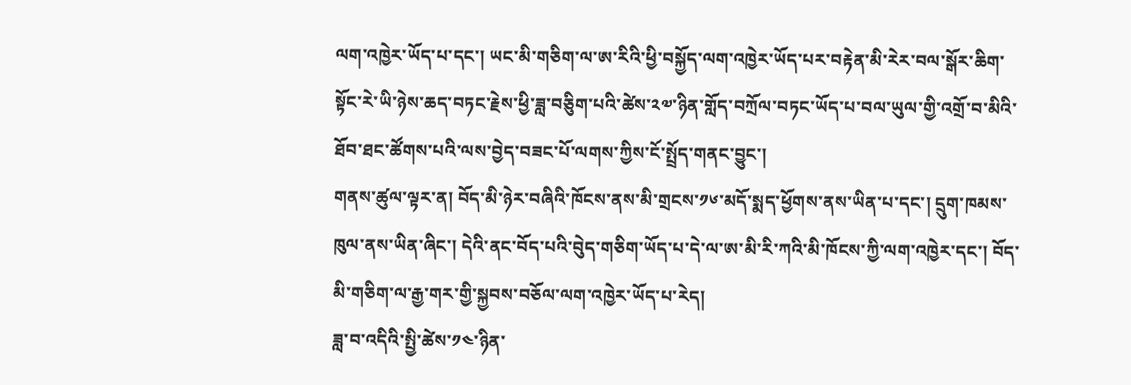ལག་འཁྱེར་ཡོད་པ་དང་། ཡང་མི་གཅིག་ལ་ཨ་རིའི་ཕྱི་བསྐྱོད་ལག་འཁྱེར་ཡོད་པར་བརྟེན་མི་རེར་བལ་སྒོར་ཆིག་སྟོང་རེ་ཡི་ཉེས་ཆད་བཏང་རྗེས་ཕྱི་ཟླ་བཅིུག་པའི་ཚེས་༢༧་ཉིན་གློད་བཀྲོལ་བཏང་ཡོད་པ་བལ་ཡུལ་གྱི་འགྲོ་བ་མིའི་ཐོབ་ཐང་ཚོགས་པའི་ལས་བྱེད་བཟང་པོ་ལགས་ཀྱིས་ངོ་སྤྲོད་གནང་བྱུང་།
གནས་ཚུལ་ལྟར་ན། བོད་མི་ཉེར་བཞིའི་ཁོངས་ནས་མི་གྲངས་༡༦་མདོ་སྨད་ཕྱོགས་ནས་ཡིན་པ་དང་། དྲུག་ཁམས་ཁུལ་ནས་ཡིན་ཞིང་། དེའི་ནང་བོད་པའི་བེུད་གཅིག་ཡོད་པ་དེ་ལ་ཨ་མི་རི་ཀའི་མི་ཁོངས་ཀྱི་ལག་འཁྱེར་དང་། བོད་མི་གཅིག་ལ་རྒྱ་གར་གྱི་སྐྱབས་བཅོལ་ལག་འཁྱེར་ཡོད་པ་རེད།
ཟླ་བ་འདིའི་སྤྱི་ཚེས་༡༤་ཉིན་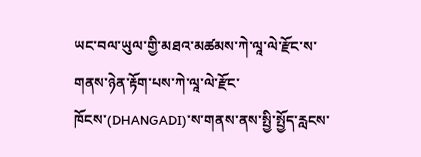ཡང་བལ་ཡུལ་གྱི་མཐའ་མཚམས་ཀེ་ལཱ་ལེ་རྫོང་ས་གནས་ཉེན་རྟོག་པས་ཀེ་ལཱ་ལེ་རྫོང་ཁོངས་(DHANGADI)་ས་གནས་ནས་སྤྱི་སྤྱོད་རླངས་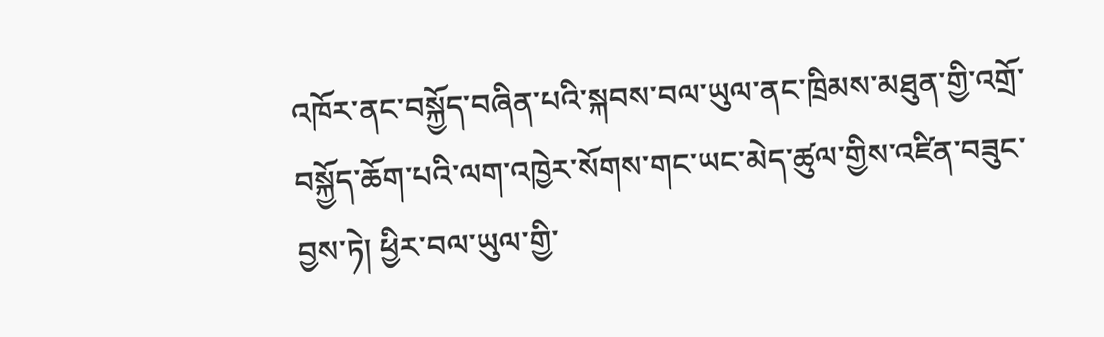འཁོར་ནང་བསྐྱོད་བཞིན་པའི་སྐབས་བལ་ཡུལ་ནང་ཁྲིམས་མཐུན་གྱི་འགྲོ་བསྐྱོད་ཆོག་པའི་ལག་འཁྱེར་སོགས་གང་ཡང་མེད་ཚུལ་གྱིས་འཛིན་བཟུང་བྱས་ཏེ། ཕྱིར་བལ་ཡུལ་གྱི་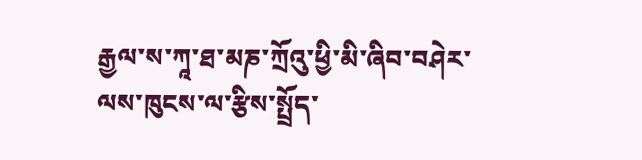རྒྱལ་ས་ཀཱ་ཐ་མཎ་ཀྲོའུ་ཕྱི་མི་ཞིབ་བཤེར་ལས་ཁུངས་ལ་རྩིས་སྤྲོད་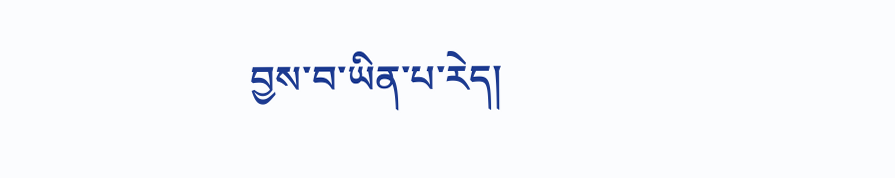བྱས་བ་ཡིན་པ་རེད།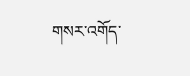གསར་འགོད་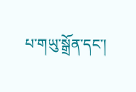པ་གཡུ་སྒྲོན་དང་།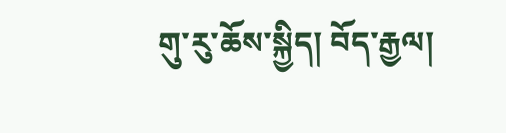གུ་རུ་ཆོས་སྐྱིད། བོད་རྒྱལ།